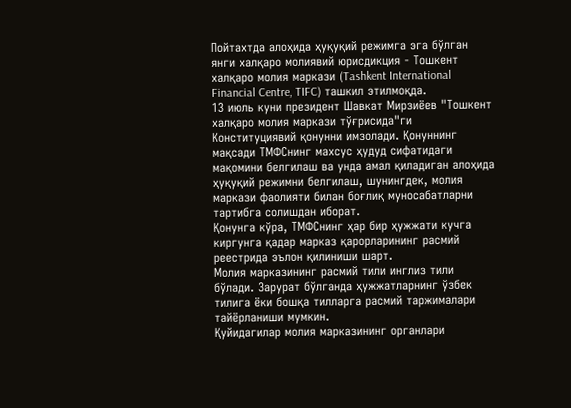Пойтахтда алоҳида ҳуқуқий режимга эга бўлган янги халқаро молиявий юрисдикция - Тошкент халқаро молия маркази (Tashkent International Financial Centre, TIFC) ташкил этилмоқда.
13 июль куни президент Шавкат Мирзиёев "Тошкент халқаро молия маркази тўғрисида"ги Конституциявий қонунни имзолади. Қонуннинг мақсади ТМФСнинг махсус ҳудуд сифатидаги мақомини белгилаш ва унда амал қиладиган алоҳида ҳуқуқий режимни белгилаш, шунингдек, молия маркази фаолияти билан боғлиқ муносабатларни тартибга солишдан иборат.
Қонунга кўра, ТМФCнинг ҳар бир ҳужжати кучга киргунга қадар марказ қарорларининг расмий реестрида эълон қилиниши шарт.
Молия марказининг расмий тили инглиз тили бўлади. Зарурат бўлганда ҳужжатларнинг ўзбек тилига ёки бошқа тилларга расмий таржималари тайёрланиши мумкин.
Қуйидагилар молия марказининг органлари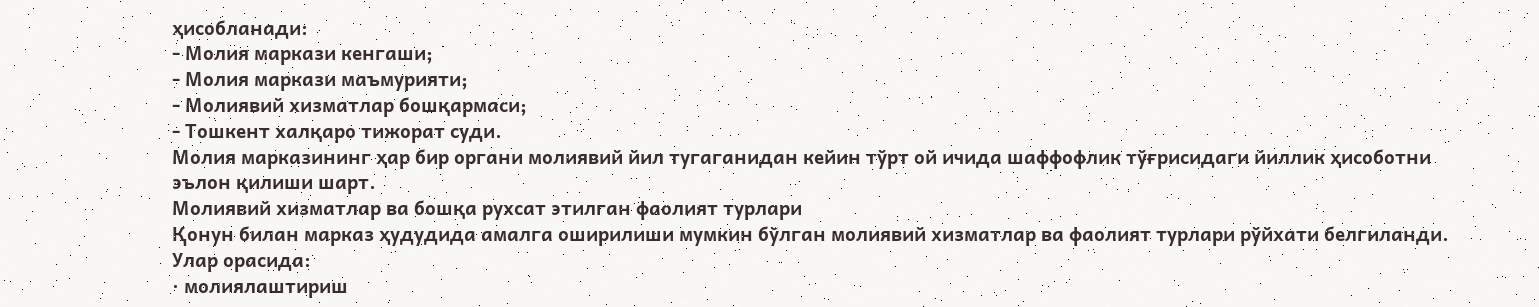ҳисобланади:
- Молия маркази кенгаши;
- Молия маркази маъмурияти;
- Молиявий хизматлар бошқармаси;
- Тошкент халқаро тижорат суди.
Молия марказининг ҳар бир органи молиявий йил тугаганидан кейин тўрт ой ичида шаффофлик тўғрисидаги йиллик ҳисоботни эълон қилиши шарт.
Молиявий хизматлар ва бошқа рухсат этилган фаолият турлари
Қонун билан марказ ҳудудида амалга оширилиши мумкин бўлган молиявий хизматлар ва фаолият турлари рўйхати белгиланди. Улар орасида:
· молиялаштириш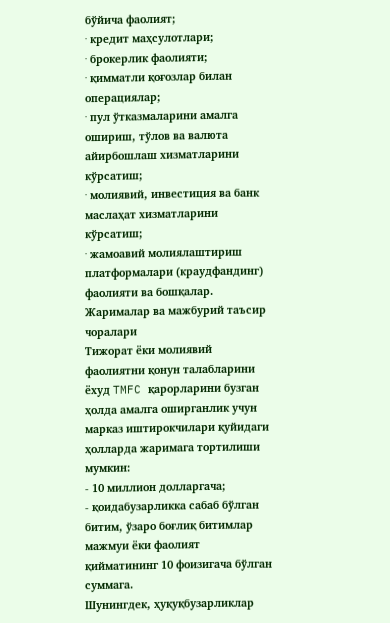бўйича фаолият;
· кредит маҳсулотлари;
· брокерлик фаолияти;
· қимматли қоғозлар билан операциялар;
· пул ўтказмаларини амалга ошириш, тўлов ва валюта айирбошлаш хизматларини кўрсатиш;
· молиявий, инвестиция ва банк маслаҳат хизматларини кўрсатиш;
· жамоавий молиялаштириш платформалари (краудфандинг) фаолияти ва бошқалар.
Жарималар ва мажбурий таъсир чоралари
Тижорат ёки молиявий фаолиятни қонун талабларини ёхуд TMFC қарорларини бузган ҳолда амалга оширганлик учун марказ иштирокчилари қуйидаги ҳолларда жаримага тортилиши мумкин:
- 10 миллион долларгача;
- қоидабузарликка сабаб бўлган битим, ўзаро боғлиқ битимлар мажмуи ёки фаолият қийматининг 10 фоизигача бўлган суммага.
Шунингдек, ҳуқуқбузарликлар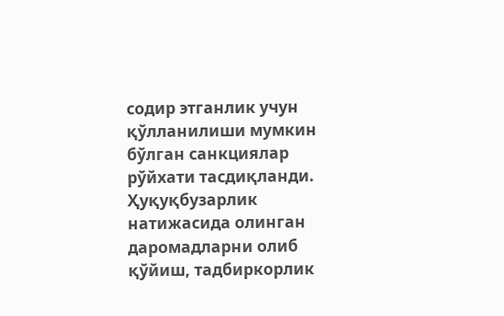содир этганлик учун қўлланилиши мумкин бўлган санкциялар рўйхати тасдиқланди. Ҳуқуқбузарлик натижасида олинган даромадларни олиб қўйиш, тадбиркорлик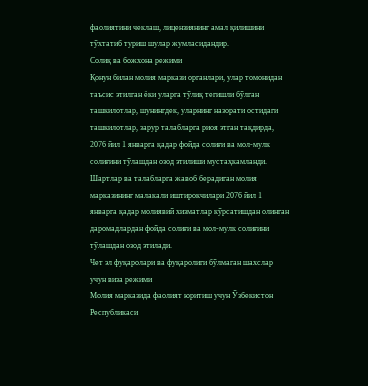фаолиятини чеклаш, лицензиянинг амал қилишини тўхтатиб туриш шулар жумласидандир.
Солиқ ва божхона режими
Қонун билан молия маркази органлари, улар томонидан таъсис этилган ёки уларга тўлиқ тегишли бўлган ташкилотлар, шунингдек, уларнинг назорати остидаги ташкилотлар, зарур талабларга риоя этган тақдирда, 2076 йил 1 январга қадар фойда солиғи ва мол-мулк солиғини тўлашдан озод этилиши мустаҳкамланди.
Шартлар ва талабларга жавоб берадиган молия марказининг малакали иштирокчилари 2076 йил 1 январга қадар молиявий хизматлар кўрсатишдан олинган даромадлардан фойда солиғи ва мол-мулк солиғини тўлашдан озод этилади.
Чет эл фуқаролари ва фуқаролиги бўлмаган шахслар учун виза режими
Молия марказида фаолият юритиш учун Ўзбекистон Республикаси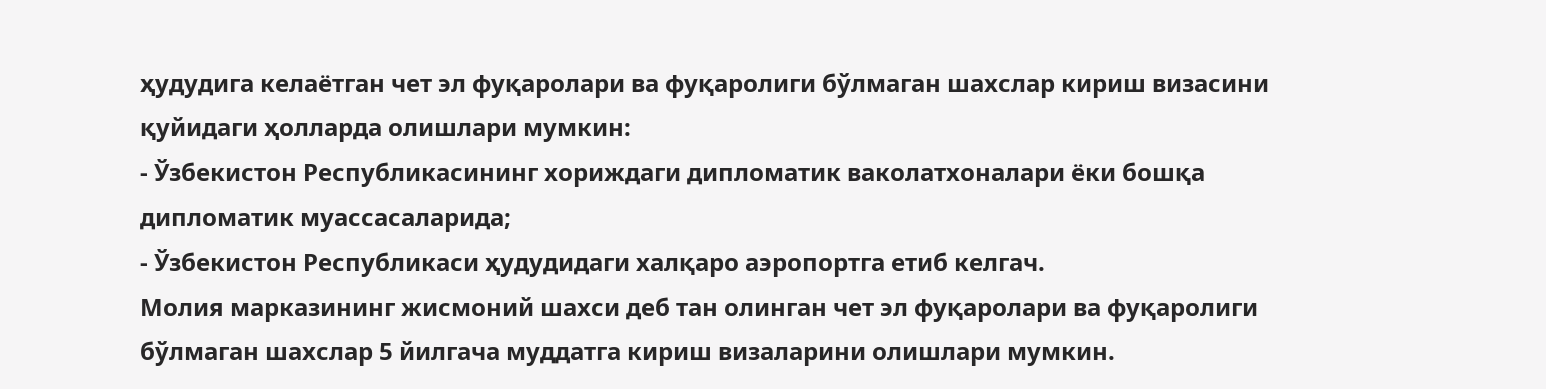ҳудудига келаётган чет эл фуқаролари ва фуқаролиги бўлмаган шахслар кириш визасини қуйидаги ҳолларда олишлари мумкин:
- Ўзбекистон Республикасининг хориждаги дипломатик ваколатхоналари ёки бошқа дипломатик муассасаларида;
- Ўзбекистон Республикаси ҳудудидаги халқаро аэропортга етиб келгач.
Молия марказининг жисмоний шахси деб тан олинган чет эл фуқаролари ва фуқаролиги бўлмаган шахслар 5 йилгача муддатга кириш визаларини олишлари мумкин.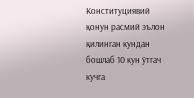Конституциявий қонун расмий эълон қилинган кундан бошлаб 10 кун ўтгач кучга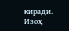киради.
Изоҳ